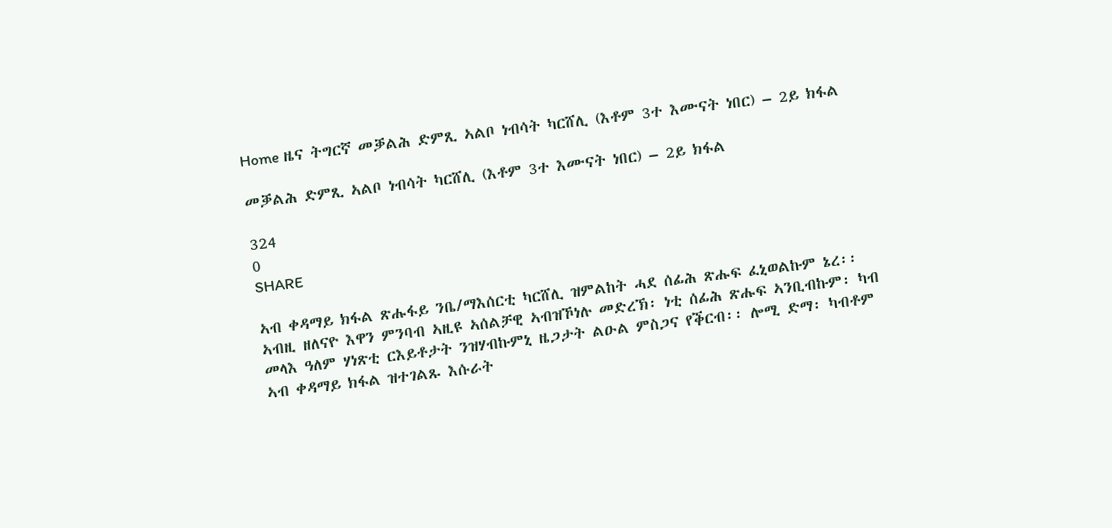Home ዜና ትግርኛ መቓልሕ ድምጺ ኣልቦ ነብሳት ካርሸሊ (እቶም 3ተ እሙናት ነበር) – 2ይ ክፋል

መቓልሕ ድምጺ ኣልቦ ነብሳት ካርሸሊ (እቶም 3ተ እሙናት ነበር) – 2ይ ክፋል

324
0
SHARE

ኣብ ቀዳማይ ክፋል ጽሑፋይ ንቤ/ማእሰርቲ ካርሸሊ ዝምልከት ሓደ ሰፊሕ ጽሑፍ ፈኒወልኩም ኔረ፡፡ ኣብዚ ዘለናዮ እዋን ምንባብ ኣዚዩ ኣሰልቻዊ ኣብዝኾነሉ መድረኽ፡ ነቲ ሰፊሕ ጽሑፍ ኣንቢብኩም፡ ካብ መላእ ዓለም ሃነጽቲ ርእይቶታት ንዝሃብኩምኒ ዜጋታት ልዑል ምስጋና የቕርብ፡፡ ሎሚ ድማ፡ ካብቶም ኣብ ቀዳማይ ክፋል ዝተገልጹ እሱራት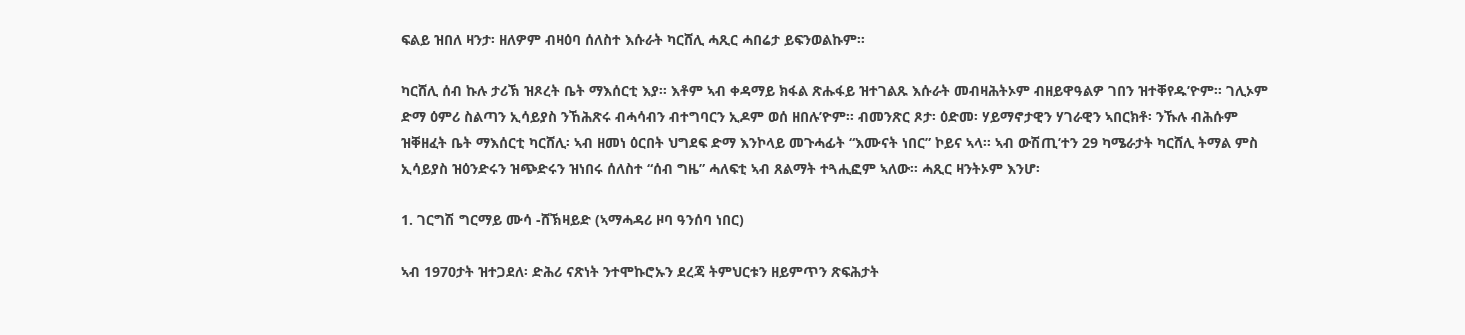ፍልይ ዝበለ ዛንታ፡ ዘለዎም ብዛዕባ ሰለስተ እሱራት ካርሸሊ ሓጺር ሓበሬታ ይፍንወልኩም፡፡

ካርሸሊ ሰብ ኩሉ ታሪኽ ዝጾረት ቤት ማእሰርቲ እያ፡፡ እቶም ኣብ ቀዳማይ ክፋል ጽሑፋይ ዝተገልጹ እሱራት መብዛሕትኦም ብዘይዋዓልዎ ገበን ዝተቐየዱ’ዮም፡፡ ገሊኦም ድማ ዕምሪ ስልጣን ኢሳይያስ ንኸሕጽሩ ብሓሳብን ብተግባርን ኢዶም ወሰ ዘበሉ’ዮም፡፡ ብመንጽር ጾታ፡ ዕድመ፡ ሃይማኖታዊን ሃገራዊን ኣበርክቶ፡ ንኹሉ ብሕሱም ዝቐዘፈት ቤት ማእሰርቲ ካርሸሊ፡ ኣብ ዘመነ ዕርበት ህግደፍ ድማ እንኮላይ መጉሓፊት “እሙናት ነበር” ኮይና ኣላ፡፡ ኣብ ውሽጢ’ተን 29 ካሜራታት ካርሸሊ ትማል ምስ ኢሳይያስ ዝዕንድሩን ዝጭድሩን ዝነበሩ ሰለስተ “ሰብ ግዜ” ሓለፍቲ ኣብ ጸልማት ተጓሒፎም ኣለው፡፡ ሓጺር ዛንትኦም እንሆ፡

1. ገርግሽ ግርማይ ሙሳ -ሸኽዛይድ (ኣማሓዳሪ ዞባ ዓንሰባ ነበር)

ኣብ 1970ታት ዝተጋደለ፡ ድሕሪ ናጽነት ንተሞኩሮኡን ደረጃ ትምህርቱን ዘይምጥን ጽፍሕታት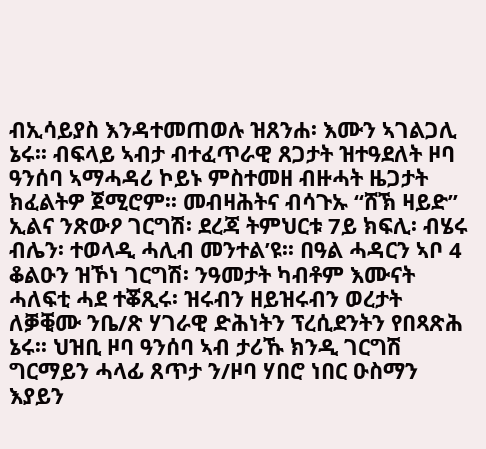ብኢሳይያስ እንዳተመጠወሉ ዝጸንሐ፡ እሙን ኣገልጋሊ ኔሩ፡፡ ብፍላይ ኣብታ ብተፈጥራዊ ጸጋታት ዝተዓደለት ዞባ ዓንሰባ ኣማሓዳሪ ኮይኑ ምስተመዘ ብዙሓት ዜጋታት ክፈልትዎ ጀሚሮም፡፡ መብዛሕትና ብሳጉኡ “ሸኽ ዛይድ” ኢልና ንጽውዖ ገርግሽ፡ ደረጃ ትምህርቱ 7ይ ክፍሊ፡ ብሄሩ ብሌን፡ ተወላዲ ሓሊብ መንተል’ዩ፡፡ በዓል ሓዳርን ኣቦ 4 ቆልዑን ዝኾነ ገርግሽ፡ ንዓመታት ካብቶም እሙናት ሓለፍቲ ሓደ ተቖጺሩ፡ ዝሩብን ዘይዝሩብን ወረታት ለቓቒሙ ንቤ/ጽ ሃገራዊ ድሕነትን ፕረሲደንትን የበጻጽሕ ኔሩ፡፡ ህዝቢ ዞባ ዓንሰባ ኣብ ታሪኹ ክንዲ ገርግሽ ግርማይን ሓላፊ ጸጥታ ን/ዞባ ሃበሮ ነበር ዑስማን እያይን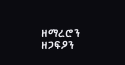ዘማረሮን ዘጋፍዖን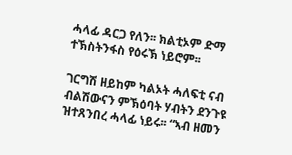ሓላፊ ዳርጋ የለን፡፡ ክልቲኦም ድማ ተኽስትንፋስ የዕሩኽ ነይሮም፡፡

ገርግሽ ዘይከም ካልኦት ሓለፍቲ ናብ ብልሽውናን ምኽዕባት ሃብትን ደንጉዩ ዝተጸንበረ ሓላፊ ነይሩ፡፡ “ኣብ ዘመን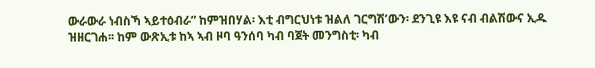ውራውራ ነብስኻ ኣይተዕብራ” ከምዝበሃል፡ እቲ ብግርህነቱ ዝልለ ገርግሽ’ውን፡ ደንጊዩ እዩ ናብ ብልሽውና ኢዱ ዝዘርገሐ፡፡ ከም ውጽኢቱ ከኣ ኣብ ዞባ ዓንሰባ ካብ ባጀት መንግስቲ፡ ካብ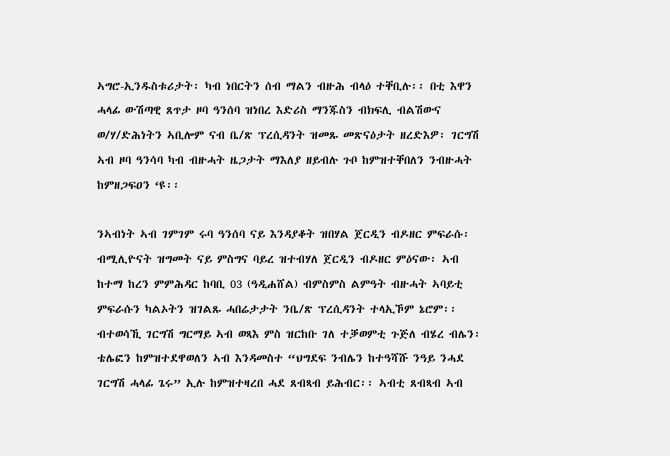ኣግሮ-ኢንዱስቱሪታት፡ ካብ ነበርትን ሰብ ማልን ብዙሕ ብላዕ ተቐቢሉ፡፡ በቲ እዋን ሓላፊ ውሽጣዊ ጸጥታ ዞባ ዓንሰባ ዝነበረ እድሪስ ማንጁስን ብክፍሊ ብልሽውና ወ/ሃ/ድሕነትን ኣቢሎም ናብ ቤ/ጽ ፕረሲዳንት ዝመጹ መጽናዕታት ዘረድእዎ፡ ገርግሽ ኣብ ዞባ ዓንሳባ ካብ ብዙሓት ዜጋታት ማእለያ ዘይብሉ ጉቦ ከምዝተቐበለን ንብዙሓት ከምዘጋፍዐን ‘ዩ፡፡

ንኣብነት ኣብ ገምገም ሩባ ዓንሰባ ናይ እንዳያቆት ዝበሃል ጀርዲን ብዶዘር ምፍራሱ፡ ብሚሊዮናት ዝግመት ናይ ምስግና ባይረ ዝተብሃለ ጀርዲን ብዶዘር ምዕናው፡ ኣብ ከተማ ከረን ምምሕዳር ከባቢ 03 (ዓዲሐሸል) ብምስምስ ልምዓት ብዙሓት ኣባይቲ ምፍራሱን ካልኦትን ዝገልጹ ሓበሬታታት ንቤ/ጽ ፕረሲዳንት ተላኢኾም ኔሮም፡፡ ብተወሳኺ ገርግሽ ግርማይ ኣብ ወጻእ ምስ ዝርከቡ ገለ ተቓወምቲ ጉጅለ ብሄረ ብሌን፡ ቴሌፎን ከምዝተደዋወለን ኣብ እንዳመስተ “ህግደፍ ንብሌን ከተዓሻሹ ንዓይ ንሓደ ገርግሽ ሓላፊ ጌሩ” ኢሉ ከምዝተዛረበ ሓደ ጸብጻብ ይሕብር፡፡ ኣብቲ ጸብጻብ ኣብ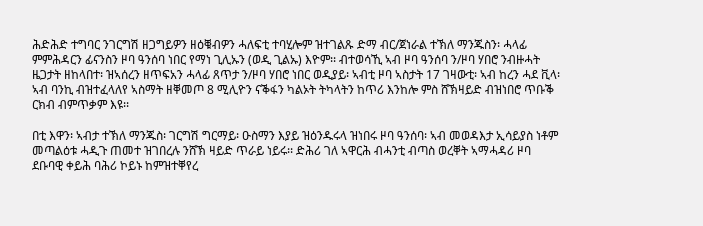ሕድሕድ ተግባር ንገርግሽ ዘጋግይዎን ዘዕቑብዎን ሓለፍቲ ተባሂሎም ዝተገልጹ ድማ ብር/ጀነራል ተኽለ ማንጁስን፡ ሓላፊ ምምሕዳርን ፊናንስን ዞባ ዓንሰባ ነበር የማነ ጊሊኡን (ወዲ ጊልኡ) እዮም፡፡ ብተወሳኺ ኣብ ዞባ ዓንሰባ ን/ዞባ ሃበሮ ንብዙሓት ዜጋታት ዘከላበተ፡ ዝኣሰረን ዘጥፍአን ሓላፊ ጸጥታ ን/ዞባ ሃበሮ ነበር ወዲያይ፡ ኣብቲ ዞባ ኣስታት 17 ገዛውቲ፡ ኣብ ከረን ሓደ ቪላ፡ ኣብ ባንኪ ብዝተፈላለየ ኣስማት ዘቐመጦ 8 ሚሊዮን ናቕፋን ካልኦት ትካላትን ከጥሪ እንከሎ ምስ ሸኽዛይድ ብዝነበሮ ጥቡቕ ርክብ ብምጥቃም እዩ፡፡

በቲ እዋን፡ ኣብታ ተኽለ ማንጁስ፡ ገርግሽ ግርማይ፡ ዑስማን እያይ ዝዕንዱሩላ ዝነበሩ ዞባ ዓንሰባ፡ ኣብ መወዳእታ ኢሳይያስ ነቶም መጣልዕቱ ሓዲጉ ጠመተ ዝገበረሉ ንሸኽ ዛይድ ጥራይ ነይሩ፡፡ ድሕሪ ገለ ኣዋርሕ ብሓንቲ ብጣስ ወረቐት ኣማሓዳሪ ዞባ ደቡባዊ ቀይሕ ባሕሪ ኮይኑ ከምዝተቐየረ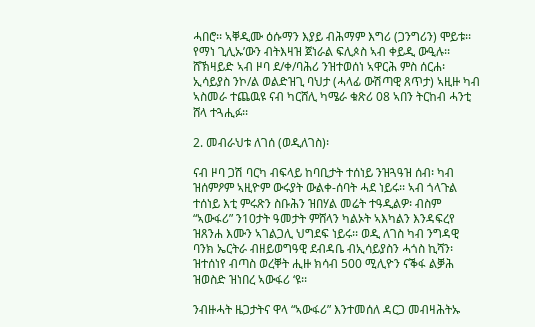ሓበሮ፡፡ ኣቐዲሙ ዕሱማን እያይ ብሕማም እግሪ (ጋንግሪን) ሞይቱ፡፡ የማነ ጊሊኡ’ውን ብትእዛዝ ጀነራል ፍሊጶስ ኣብ ቀይዲ ውዒሉ፡፡ ሸኽዛይድ ኣብ ዞባ ደ/ቀ/ባሕሪ ንዝተወሰነ ኣዋርሕ ምስ ሰርሐ፡ ኢሳይያስ ንኮ/ል ወልድዝጊ ባህታ (ሓላፊ ውሽጣዊ ጸጥታ) ኣዚዙ ካብ ኣስመራ ተጨዉዩ ናብ ካርሸሊ ካሜራ ቁጽሪ 08 ኣበን ትርከብ ሓንቲ ሸላ ተጓሒፉ፡፡

2. መብራህቱ ለገሰ (ወዲለገስ)፡

ናብ ዞባ ጋሽ ባርካ ብፍላይ ከባቢታት ተሰነይ ንዝጓዓዝ ሰብ፡ ካብ ዝሰምዖም ኣዚዮም ውሩያት ውልቀ-ሰባት ሓደ ነይሩ፡፡ ኣብ ጎላጉል ተሰነይ እቲ ምሩጽን ስቡሕን ዝበሃል መሬት ተዓዲልዎ፡ ብስም “ኣውፋሪ” ን10ታት ዓመታት ምሸላን ካልኦት ኣእካልን እንዳፍረየ ዝጸንሐ እሙን ኣገልጋሊ ህግደፍ ነይሩ፡፡ ወዲ ለገስ ካብ ንግዳዊ ባንክ ኤርትራ ብዘይወግዓዊ ደብዳቤ ብኢሳይያስን ሓጎስ ኪሻን፡ ዝተሰነየ ብጣስ ወረቐት ሒዙ ክሳብ 500 ሚሊዮን ናቕፋ ልቓሕ ዝወስድ ዝነበረ ኣውፋሪ ‘ዩ፡፡

ንብዙሓት ዜጋታትና ዋላ “ኣውፋሪ” እንተመሰለ ዳርጋ መብዛሕትኡ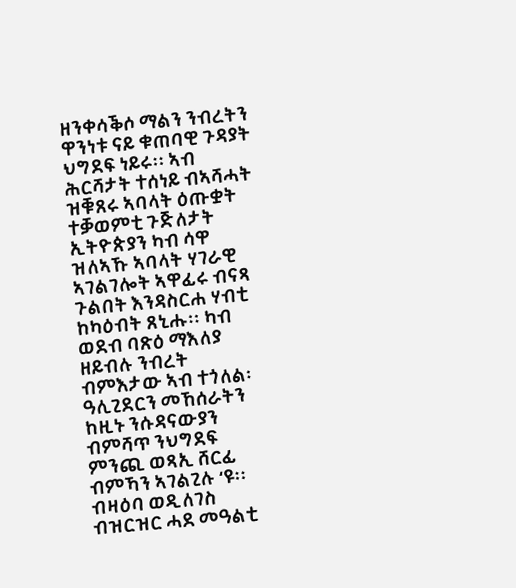ዘንቀሳቕሶ ማልን ንብረትን ዋንነቱ ናይ ቁጠባዊ ጉዳያት ህግደፍ ነይሩ፡፡ ኣብ ሕርሻታት ተሰነይ ብኣሻሓት ዝቑጸሩ ኣባላት ዕጡቋት ተቓወምቲ ጉጅለታት ኢትዮጵያን ካብ ሳዋ ዝለኣኹ ኣባላት ሃገራዊ ኣገልገሎት ኣዋፊሩ ብናጻ ጉልበት እንዳስርሐ ሃብቲ ከካዕብት ጸኒሑ፡፡ ካብ ወደብ ባጽዕ ማእለያ ዘይብሉ ንብረት ብምእታው ኣብ ተጎለል፡ ዓሊጊደርን መኸሰራትን ከዚኑ ንሱዳናውያን ብምሻጥ ንህግደፍ ምንጪ ወጻኢ ሸርፊ ብምኻን ኣገልጊሉ ‘ዩ፡፡ ብዛዕባ ወዲለገስ ብዝርዝር ሓደ መዓልቲ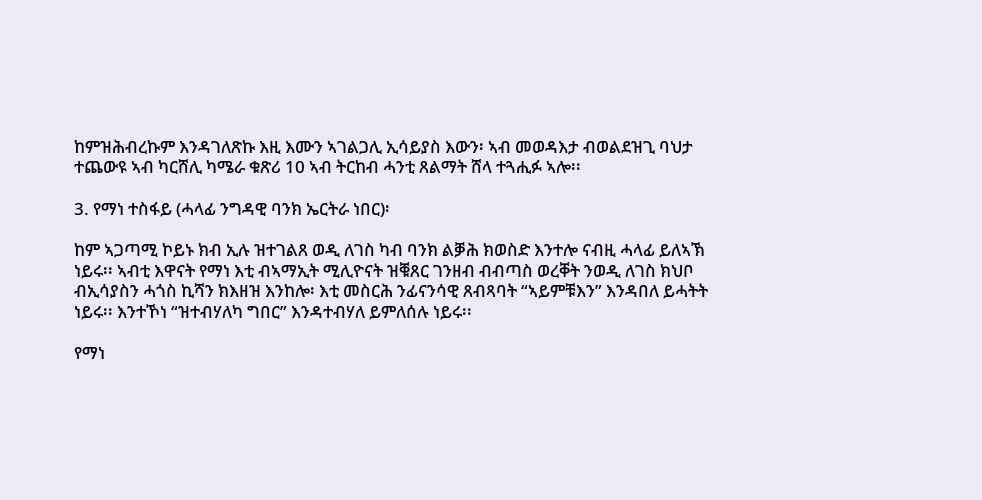ከምዝሕብረኩም እንዳገለጽኩ እዚ እሙን ኣገልጋሊ ኢሳይያስ እውን፡ ኣብ መወዳእታ ብወልደዝጊ ባህታ ተጨውዩ ኣብ ካርሸሊ ካሜራ ቁጽሪ 10 ኣብ ትርከብ ሓንቲ ጸልማት ሸላ ተጓሒፉ ኣሎ፡፡

3. የማነ ተስፋይ (ሓላፊ ንግዳዊ ባንክ ኤርትራ ነበር)፡

ከም ኣጋጣሚ ኮይኑ ክብ ኢሉ ዝተገልጸ ወዲ ለገስ ካብ ባንክ ልቓሕ ክወስድ እንተሎ ናብዚ ሓላፊ ይለኣኽ ነይሩ፡፡ ኣብቲ እዋናት የማነ እቲ ብኣማኢት ሚሊዮናት ዝቑጸር ገንዘብ ብብጣስ ወረቐት ንወዲ ለገስ ክህቦ ብኢሳያስን ሓጎስ ኪሻን ክእዘዝ እንከሎ፡ እቲ መስርሕ ንፊናንሳዊ ጸብጻባት “ኣይምቹእን” እንዳበለ ይሓትት ነይሩ፡፡ እንተኾነ “ዝተብሃለካ ግበር” እንዳተብሃለ ይምለሰሉ ነይሩ፡፡

የማነ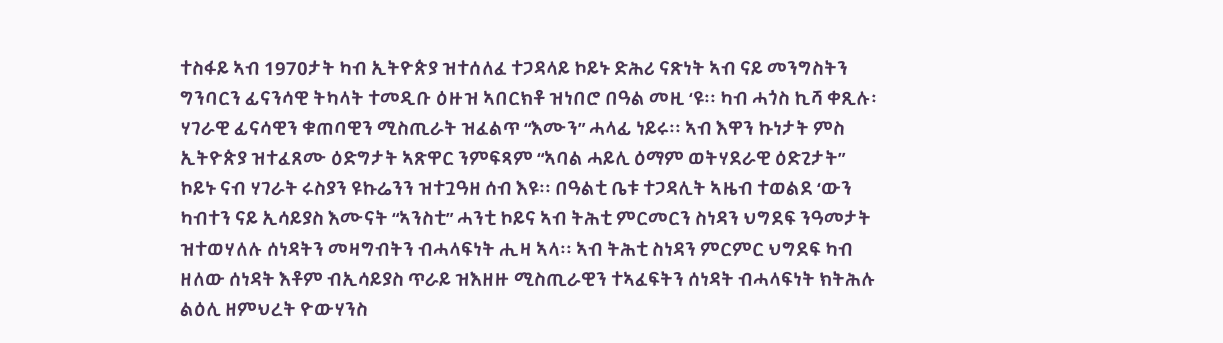ተስፋይ ኣብ 1970ታት ካብ ኢትዮጵያ ዝተሰለፈ ተጋዳላይ ኮይኑ ድሕሪ ናጽነት ኣብ ናይ መንግስትን ግንባርን ፊናንሳዊ ትካላት ተመዲቡ ዕዙዝ ኣበርክቶ ዝነበሮ በዓል መዚ ‘ዩ፡፡ ካብ ሓጎስ ኪሻ ቀጺሉ፡ ሃገራዊ ፊናሳዊን ቁጠባዊን ሚስጢራት ዝፈልጥ “እሙን” ሓላፊ ነይሩ፡፡ ኣብ እዋን ኩነታት ምስ ኢትዮጵያ ዝተፈጸሙ ዕድግታት ኣጽዋር ንምፍጻም “ኣባል ሓይሊ ዕማም ወትሃደራዊ ዕድጊታት” ኮይኑ ናብ ሃገራት ሩስያን ዩኩሬንን ዝተጓዓዘ ሰብ እዩ፡፡ በዓልቲ ቤቱ ተጋዳሊት ኣዜብ ተወልደ ‘ውን ካብተን ናይ ኢሳይያስ እሙናት “ኣንስቲ” ሓንቲ ኮይና ኣብ ትሕቲ ምርመርን ስነዳን ህግደፍ ንዓመታት ዝተወሃለሉ ሰነዳትን መዛግብትን ብሓላፍነት ሒዛ ኣላ፡፡ ኣብ ትሕቲ ስነዳን ምርምር ህግደፍ ካብ ዘለው ሰነዳት እቶም ብኢሳይያስ ጥራይ ዝእዘዙ ሚስጢራዊን ተኣፈፍትን ሰነዳት ብሓላፍነት ክትሕሉ ልዕሊ ዘምህረት ዮውሃንስ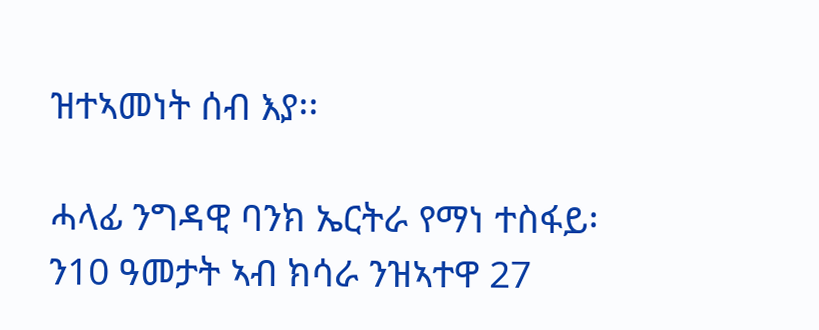ዝተኣመነት ሰብ እያ፡፡

ሓላፊ ንግዳዊ ባንክ ኤርትራ የማነ ተስፋይ፡ ን10 ዓመታት ኣብ ክሳራ ንዝኣተዋ 27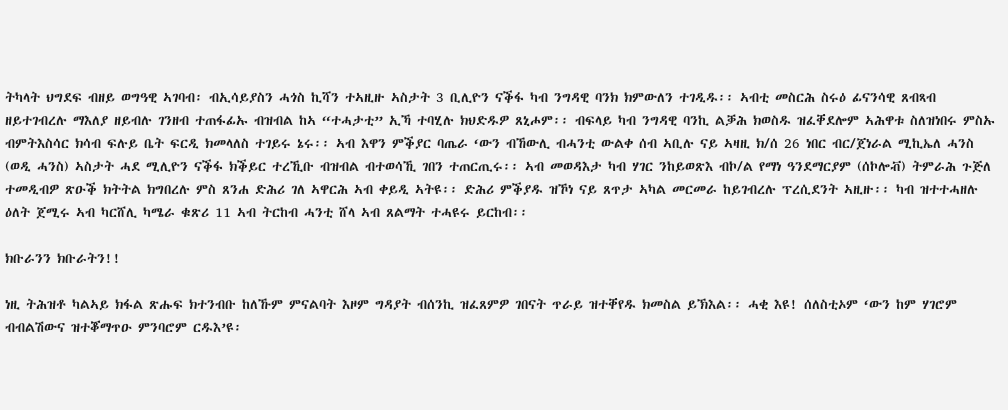ትካላት ህግደፍ ብዘይ ወግዓዊ ኣገባብ፡ ብኢሳይያስን ሓጎስ ኪሻን ተኣዚዙ ኣስታት 3 ቢሊዮን ናቕፋ ካብ ንግዳዊ ባንክ ክምውለን ተገዲዱ፡፡ ኣብቲ መስርሕ ስሩዕ ፊናንሳዊ ጸብጻብ ዘይተገብረሉ ማእለያ ዘይብሉ ገንዘብ ተጠፋፊኡ ብዝብል ከኣ “ተሓታቲ” ኢኻ ተባሂሉ ክህድዱዎ ጸኒሖም፡፡ ብፍላይ ካብ ንግዳዊ ባንኪ ልቓሕ ክወስዱ ዝፈቐደሎም ኣሕዋቱ ስለዝነበሩ ምስኡ ብምትእስሳር ክሳብ ፍሉይ ቤት ፍርዲ ክመላለስ ተገይሩ ኔሩ፡፡ ኣብ እዋን ምቕያር ባጤራ ‘ውን ብኸውሊ ብሓንቲ ውልቀ ሰብ ኣቢሉ ናይ ኣዛዚ ክ/ሰ 26 ነበር ብር/ጀነራል ሚኪኤለ ሓንስ (ወዲ ሓንስ) ኣስታት ሓደ ሚሊዮን ናቕፋ ክቕይር ተረኺቡ ብዝብል ብተወሳኺ ገበን ተጠርጢሩ፡፡ ኣብ መወዳእታ ካብ ሃገር ንከይወጽእ ብኮ/ል የማነ ዓንደማርያም (ሰኮሎቭ) ትምራሕ ጉጅለ ተመዲብዎ ጽዑቕ ክትትል ክግበረሉ ምስ ጸንሐ ድሕሪ ገለ ኣዋርሕ ኣብ ቀይዲ ኣትዩ፡፡ ድሕሪ ምቕያዱ ዝኾነ ናይ ጸጥታ ኣካል መርመራ ከይገብረሉ ፕረሲደንት ኣዚዙ፡፡ ካብ ዝተተሓዘሉ ዕለት ጀሚሩ ኣብ ካርሸሊ ካሜራ ቁጽሪ 11 ኣብ ትርከብ ሓንቲ ሸላ ኣብ ጸልማት ተሓዩሩ ይርከብ፡፡

ክቡራንን ክቡራትን!!

ነዚ ትሕዝቶ ካልኣይ ክፋል ጽሑፍ ክተንብቡ ከለኹም ምናልባት እዞም ግዳያት ብሰንኪ ዝፈጸምዎ ገበናት ጥራይ ዝተቐየዱ ክመስል ይኽእል፡፡ ሓቂ እዩ! ሰለስቲኦም ‘ውን ከም ሃገሮም ብብልሽውና ዝተቖማጥዑ ምንባሮም ርዱእ’ዩ፡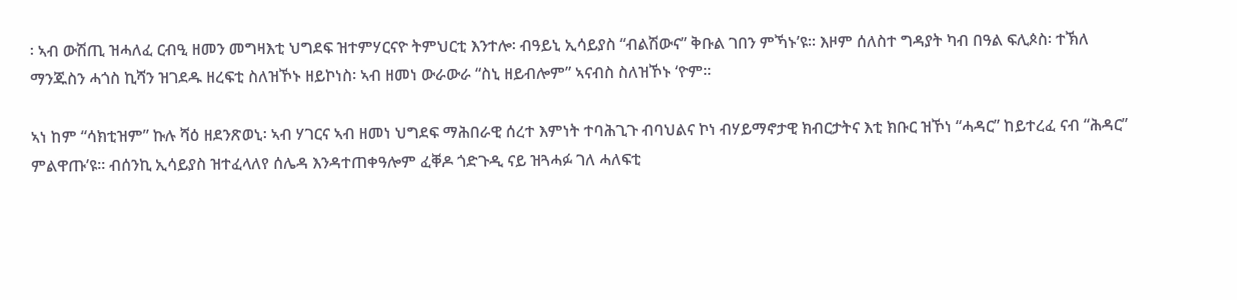፡ ኣብ ውሽጢ ዝሓለፈ ርብዒ ዘመን መግዛእቲ ህግደፍ ዝተምሃርናዮ ትምህርቲ እንተሎ፡ ብዓይኒ ኢሳይያስ “ብልሽውና” ቅቡል ገበን ምኻኑ’ዩ፡፡ እዞም ሰለስተ ግዳያት ካብ በዓል ፍሊጶስ፡ ተኽለ ማንጁስን ሓጎስ ኪሻን ዝገደዱ ዘረፍቲ ስለዝኾኑ ዘይኮነስ፡ ኣብ ዘመነ ውራውራ “ስኒ ዘይብሎም” ኣናብስ ስለዝኾኑ ‘ዮም፡፡

ኣነ ከም “ሳክቲዝም” ኩሉ ሻዕ ዘደንጽወኒ፡ ኣብ ሃገርና ኣብ ዘመነ ህግደፍ ማሕበራዊ ሰረተ እምነት ተባሕጊጉ ብባህልና ኮነ ብሃይማኖታዊ ክብርታትና እቲ ክቡር ዝኾነ “ሓዳር” ከይተረፈ ናብ “ሕዳር” ምልዋጡ’ዩ፡፡ ብሰንኪ ኢሳይያስ ዝተፈላለየ ሰሌዳ እንዳተጠቀዓሎም ፈቐዶ ጎድጉዲ ናይ ዝጓሓፉ ገለ ሓለፍቲ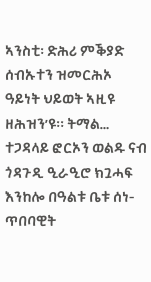ኣንስቲ፡ ድሕሪ ምቕያድ ሰብኡተን ዝመርሕኦ ዓይነት ህይወት ኣዚዩ ዘሕዝን’ዩ፡፡ ትማል… ተጋዳላይ ፎርኦን ወልዱ ናብ ጎዳጉዲ ዒራዒሮ ክጓሓፍ እንከሎ በዓልቱ ቤቱ ሰነ-ጥበባዊት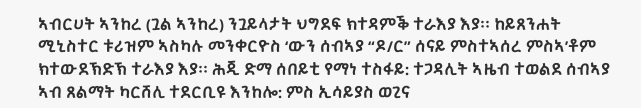ኣብርሀት ኣንከረ (ጓል ኣንከረ) ንጓይላታት ህግደፍ ክተዳምቕ ተራእያ እያ፡፡ ከይጸንሐት ሚኒስተር ቱሪዝም ኣስካሉ መንቀርዮስ ‘ውን ሰብኣያ “ዶ/ር” ሰናይ ምስተኣሰረ ምስኣ’ቶም ክተውደኽድኽ ተራእያ እያ፡፡ ሕጂ ድማ ሰበይቲ የማነ ተስፋይ: ተጋዳሊት ኣዜብ ተወልደ ሰብኣያ ኣብ ጸልማት ካርሸሊ ተደርቢዩ እንከሎ: ምስ ኢሳይያስ ወጊና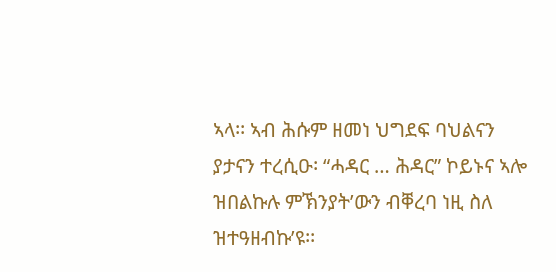ኣላ፡፡ ኣብ ሕሱም ዘመነ ህግደፍ ባህልናን ያታናን ተረሲዑ፡ “ሓዳር … ሕዳር” ኮይኑና ኣሎ ዝበልኩሉ ምኽንያት’ውን ብቐረባ ነዚ ስለ ዝተዓዘብኩ’ዩ፡፡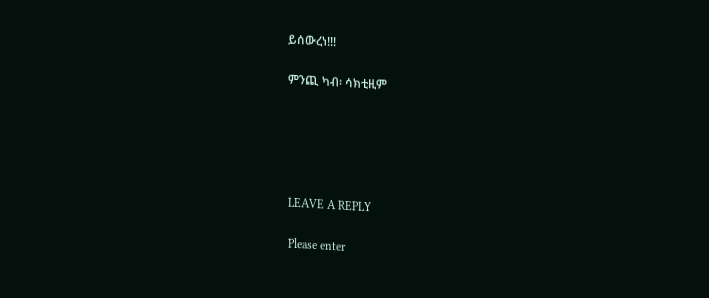ይሰውረነ!!!

ምንጪ ካብ፡ ሳክቲዚም





LEAVE A REPLY

Please enter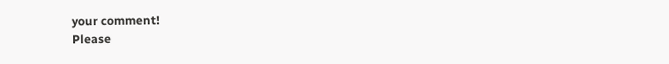your comment!
Please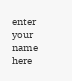enter your name here